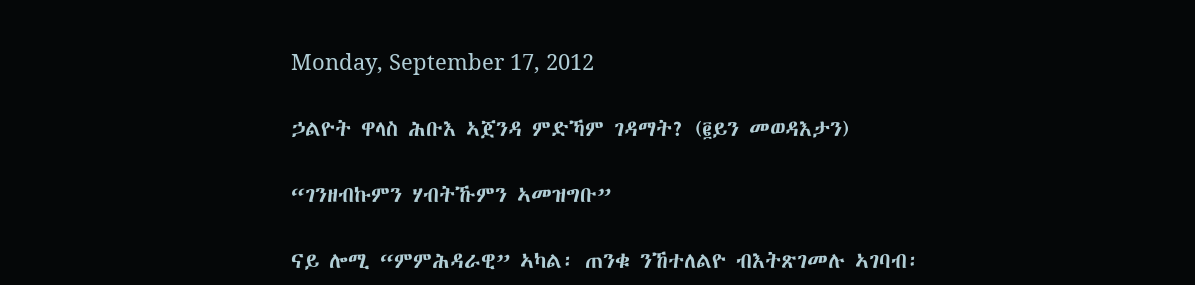Monday, September 17, 2012

ኃልዮት ዋላስ ሕቡእ ኣጀንዳ ምድኻም ገዳማት? (፪ይን መወዳእታን)

“ገንዘብኩምን ሃብትኹምን ኣመዝግቡ”

ናይ ሎሚ “ምምሕዳራዊ” ኣካል፡ ጠንቁ ንኸተለልዮ ብእትጽገመሉ ኣገባብ፡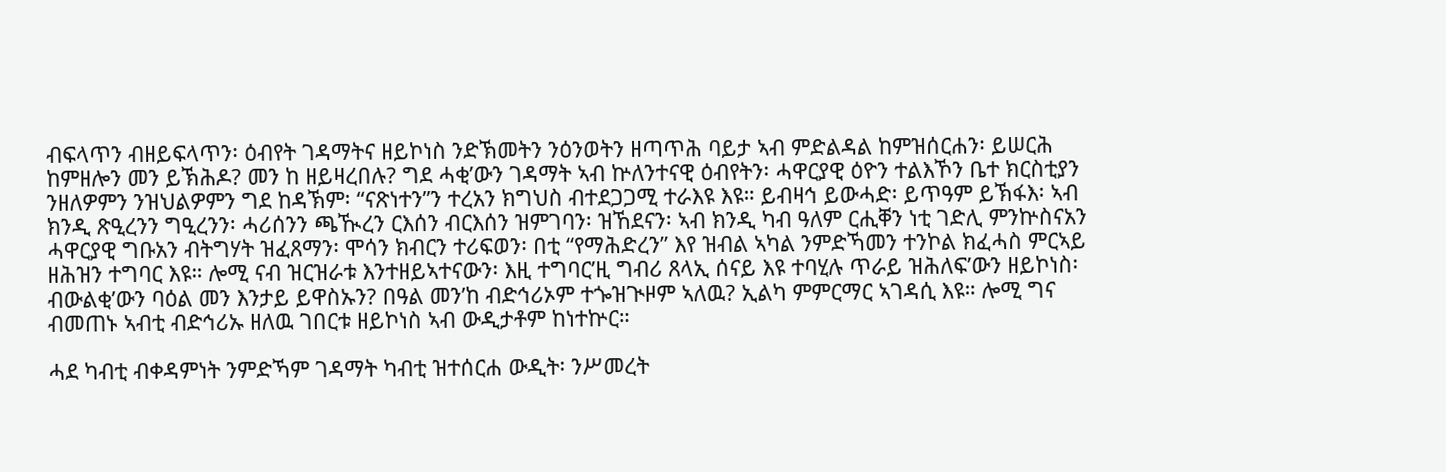ብፍላጥን ብዘይፍላጥን፡ ዕብየት ገዳማትና ዘይኮነስ ንድኽመትን ንዕንወትን ዘጣጥሕ ባይታ ኣብ ምድልዳል ከምዝሰርሐን፡ ይሠርሕ ከምዘሎን መን ይኽሕዶ? መን ከ ዘይዛረበሉ? ግደ ሓቂ’ውን ገዳማት ኣብ ኵለንተናዊ ዕብየትን፡ ሓዋርያዊ ዕዮን ተልእኾን ቤተ ክርስቲያን ንዘለዎምን ንዝህልዎምን ግደ ከዳኽም፡ “ናጽነተን”ን ተረአን ክግህስ ብተደጋጋሚ ተራእዩ እዩ። ይብዛኅ ይውሓድ፡ ይጥዓም ይኽፋእ፡ ኣብ ክንዲ ጽዒረንን ግዒረንን፡ ሓሪሰንን ጫዂረን ርእሰን ብርእሰን ዝምገባን፡ ዝኸደናን፡ ኣብ ክንዲ ካብ ዓለም ርሒቐን ነቲ ገድሊ ምንኵስናአን ሓዋርያዊ ግቡአን ብትግሃት ዝፈጸማን፡ ሞሳን ክብርን ተሪፍወን፡ በቲ “የማሕድረን” እየ ዝብል ኣካል ንምድኻመን ተንኮል ክፈሓስ ምርኣይ ዘሕዝን ተግባር እዩ። ሎሚ ናብ ዝርዝራቱ እንተዘይኣተናውን፡ እዚ ተግባር’ዚ ግብሪ ጸላኢ ሰናይ እዩ ተባሂሉ ጥራይ ዝሕለፍ’ውን ዘይኮነስ፡ ብውልቂ’ውን ባዕል መን እንታይ ይዋስኡን? በዓል መን’ከ ብድኅሪኦም ተጐዝጒዞም ኣለዉ? ኢልካ ምምርማር ኣገዳሲ እዩ። ሎሚ ግና ብመጠኑ ኣብቲ ብድኅሪኡ ዘለዉ ገበርቱ ዘይኮነስ ኣብ ውዲታቶም ከነተኵር።

ሓደ ካብቲ ብቀዳምነት ንምድኻም ገዳማት ካብቲ ዝተሰርሐ ውዲት፡ ንሥመረት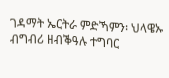ገዳማት ኤርትራ ምድኻምን፡ ህላዌኡ ብግብሪ ዘብቕዓሉ ተግባር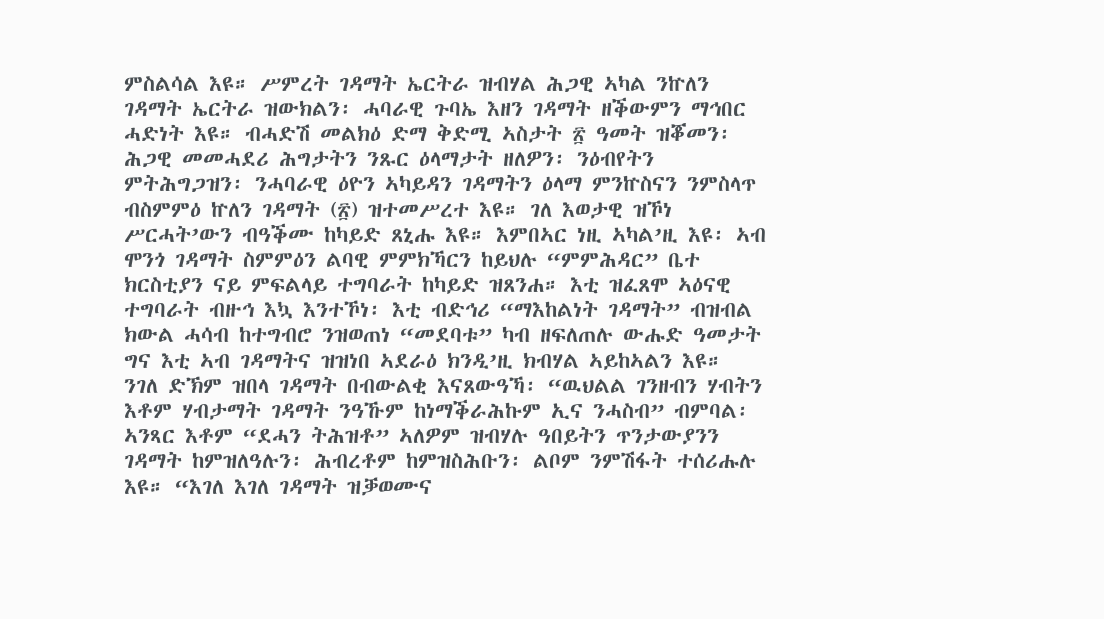ምስልሳል እዩ። ሥምረት ገዳማት ኤርትራ ዝብሃል ሕጋዊ ኣካል ንኵለን ገዳማት ኤርትራ ዝውክልን፡ ሓባራዊ ጉባኤ እዘን ገዳማት ዘቕውምን ማኅበር ሓድነት እዩ። ብሓድሽ መልክዕ ድማ ቅድሚ ኣስታት ፳ ዓመት ዝቖመን፡ ሕጋዊ መመሓደሪ ሕግታትን ንጹር ዕላማታት ዘለዎን፡ ንዕብየትን ምትሕግጋዝን፡ ንሓባራዊ ዕዮን ኣካይዳን ገዳማትን ዕላማ ምንኵስናን ንምስላጥ ብስምምዕ ኵለን ገዳማት (፳) ዝተመሥረተ እዩ። ገለ እወታዊ ዝኾነ ሥርሓት’ውን ብዓቕሙ ከካይድ ጸኒሑ እዩ። እምበኣር ነዚ ኣካል’ዚ እዩ፡ ኣብ ሞንጎ ገዳማት ስምምዕን ልባዊ ምምክኻርን ከይህሉ “ምምሕዳር” ቤተ ክርስቲያን ናይ ምፍልላይ ተግባራት ከካይድ ዝጸንሐ። እቲ ዝፈጸሞ ኣዕናዊ ተግባራት ብዙኅ እኳ እንተኾነ፡ እቲ ብድኅሪ “ማእከልነት ገዳማት” ብዝብል ክውል ሓሳብ ከተግብሮ ንዝወጠነ “መደባቱ” ካብ ዘፍለጠሉ ውሑድ ዓመታት ግና እቲ ኣብ ገዳማትና ዝዝነበ ኣደራዕ ክንዲ’ዚ ክብሃል ኣይከኣልን እዩ።
ንገለ ድኽም ዝበላ ገዳማት በብውልቂ እናጸውዓኻ፡ “ዉህልል ገንዘብን ሃብትን እቶም ሃብታማት ገዳማት ንዓኹም ከነማቕራሕኩም ኢና ንሓስብ” ብምባል፡ ኣንጻር እቶም “ደሓን ትሕዝቶ” ኣለዎም ዝብሃሉ ዓበይትን ጥንታውያንን ገዳማት ከምዝለዓሉን፡ ሕብረቶም ከምዝስሕቡን፡ ልቦም ንምሽፋት ተሰሪሑሉ እዩ። “እገለ እገለ ገዳማት ዝቓወሙና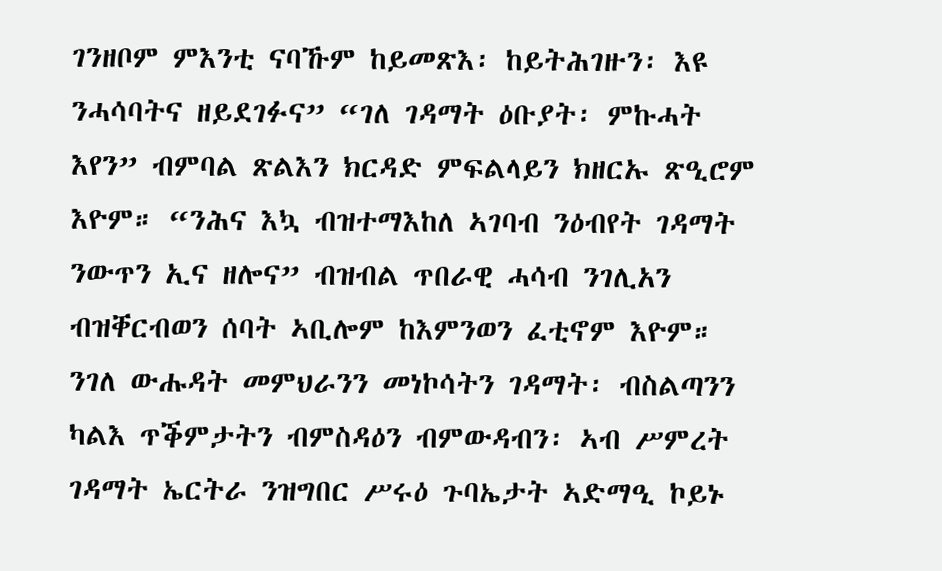ገንዘቦም ምእንቲ ናባኹም ከይመጽእ፡ ከይትሕገዙን፡ እዩ ንሓሳባትና ዘይደገፉና” “ገለ ገዳማት ዕቡያት፡ ምኩሓት እየን” ብምባል ጽልእን ክርዳድ ምፍልላይን ክዘርኡ ጽዒሮም እዮም። “ንሕና እኳ ብዝተማእከለ ኣገባብ ንዕብየት ገዳማት ንውጥን ኢና ዘሎና” ብዝብል ጥበራዊ ሓሳብ ንገሊአን ብዝቐርብወን ሰባት ኣቢሎም ከእምንወን ፈቲኖም እዮም። ንገለ ውሑዳት መምህራንን መነኮሳትን ገዳማት፡ ብስልጣንን ካልእ ጥቕምታትን ብምስዳዕን ብምውዳብን፡ ኣብ ሥምረት ገዳማት ኤርትራ ንዝግበር ሥሩዕ ጉባኤታት ኣድማዒ ኮይኑ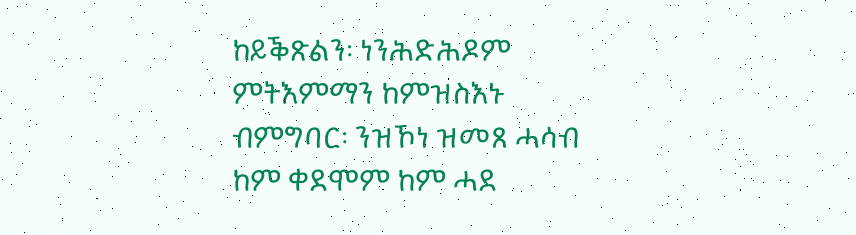ከይቕጽልን፡ ነንሕድሕዶም ምትእምማን ከምዝስእኑ ብምግባር፡ ንዝኾነ ዝመጸ ሓሳብ ከም ቀደሞም ከም ሓደ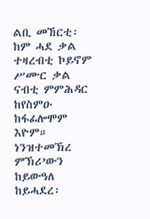ልቢ መኸርቲ፡ ከም ሓደ ቃል ተዛረብቲ ኮይኖም ሥሙር ቃል ናብቲ ምምሕዳር ከየስምዑ ከፋፊሎሞም እዮም። ነንዝተመኽረ ምኽሪ’ውን ከይውዓለ ከይሓደረ፡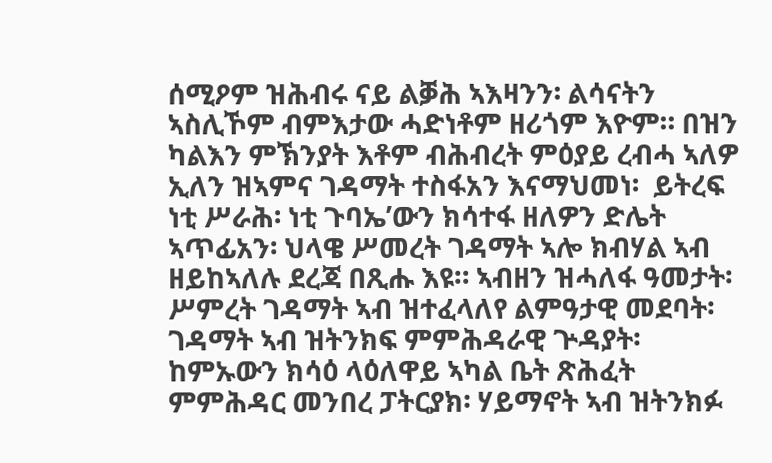ሰሚዖም ዝሕብሩ ናይ ልቓሕ ኣእዛንን፡ ልሳናትን ኣስሊኾም ብምእታው ሓድነቶም ዘሪጎም እዮም። በዝን ካልእን ምኽንያት እቶም ብሕብረት ምዕያይ ረብሓ ኣለዎ ኢለን ዝኣምና ገዳማት ተስፋአን እናማህመነ፡  ይትረፍ ነቲ ሥራሕ፡ ነቲ ጉባኤ’ውን ክሳተፋ ዘለዎን ድሌት ኣጥፊአን፡ ህላዌ ሥመረት ገዳማት ኣሎ ክብሃል ኣብ ዘይከኣለሉ ደረጃ በጺሑ እዩ። ኣብዘን ዝሓለፋ ዓመታት፡ ሥምረት ገዳማት ኣብ ዝተፈላለየ ልምዓታዊ መደባት፡ ገዳማት ኣብ ዝትንክፍ ምምሕዳራዊ ጕዳያት፡ ከምኡውን ክሳዕ ላዕለዋይ ኣካል ቤት ጽሕፈት ምምሕዳር መንበረ ፓትርያክ፡ ሃይማኖት ኣብ ዝትንክፉ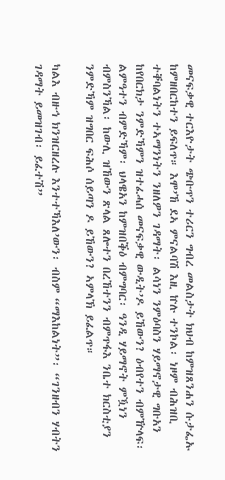መናፍቃዊ ተርእዮታት ጭቡጥን ተሪርን ግብረ መልስታት ክህብ ከምዝጸንሐን ሱታፌኡ ከምዘበርከተን ይፍለጥ። እሞ’ኸ ደኣ ምናልባሽ እዚ ኵሉ ተንኮል፡ ነዞም ብሕዝቢ ተቐባልነትን ተኣማንነትን ንዘለዎን ገዳማት፡ ልሳነን ንምዕባስን ሃይማኖታዊ ግቡአን ከየበርክታ ንምድኻምን ዝተፈሓሰ መናፍቃዊ ውዲት’ዶ ይኸውን? ዕብየተን ብምዅላፍ፡ ልምዓተን ብምድኻም፡ ህላዌአን ከምዝበቕዕ ብምግባር፡ ዓንዲ ሃይማኖት ምዃነን ብምስንኻል፡ ከውሊ ዝኸውን ጽላል ጸሎተን በረኸተንን ብምጥፋእ ንቤተ ክርስቲያን ንምድኻም ዝግበር ፍሕሶ ሰይጣን ዶ ይኸውን? ኣምላኽ ይፈልጥ።

ካልእ ብዙኅ ክንዝርዘረሉ እንተተኻእለ’ውን፡ ብስም “ማእከልነት”፡ “ገንዘብን ሃብትን ገዳማት ይመዝገብ፡ ይፈተሽ”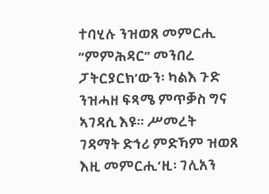ተባሂሉ ንዝወጸ መምርሒ “ምምሕዳር” መንበረ ፓትርያርክ’ውን፡ ካልእ ጉድ ንዝሓዘ ፍጻሜ ምጥቓስ ግና ኣገዳሲ እዩ። ሥመረት ገዳማት ድኅሪ ምድኻም ዝወጸ እዚ መምርሒ’ዚ፡ ገሊአን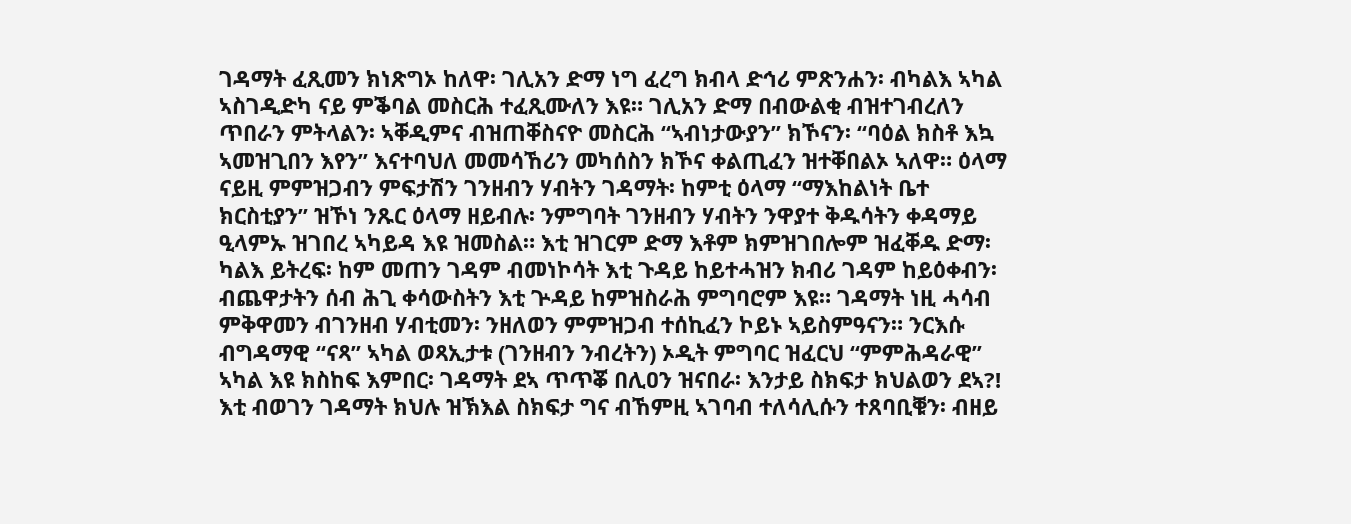ገዳማት ፈጺመን ክነጽግኦ ከለዋ፡ ገሊአን ድማ ነግ ፈረግ ክብላ ድኅሪ ምጽንሐን፡ ብካልእ ኣካል ኣስገዲድካ ናይ ምቕባል መስርሕ ተፈጺሙለን እዩ። ገሊአን ድማ በብውልቂ ብዝተገብረለን ጥበራን ምትላልን፡ ኣቐዲምና ብዝጠቐስናዮ መስርሕ “ኣብነታውያን” ክኾናን፡ “ባዕል ክስቶ እኳ ኣመዝጊበን እየን” እናተባህለ መመሳኸሪን መካሰስን ክኾና ቀልጢፈን ዝተቐበልኦ ኣለዋ። ዕላማ ናይዚ ምምዝጋብን ምፍታሽን ገንዘብን ሃብትን ገዳማት፡ ከምቲ ዕላማ “ማእከልነት ቤተ ክርስቲያን” ዝኾነ ንጹር ዕላማ ዘይብሉ፡ ንምግባት ገንዘብን ሃብትን ንዋያተ ቅዱሳትን ቀዳማይ ዒላምኡ ዝገበረ ኣካይዳ እዩ ዝመስል። እቲ ዝገርም ድማ እቶም ክምዝገበሎም ዝፈቐዱ ድማ፡ ካልእ ይትረፍ፡ ከም መጠን ገዳም ብመነኮሳት እቲ ጉዳይ ከይተሓዝን ክብሪ ገዳም ከይዕቀብን፡ ብጨዋታትን ሰብ ሕጊ ቀሳውስትን እቲ ጕዳይ ከምዝስራሕ ምግባሮም እዩ። ገዳማት ነዚ ሓሳብ ምቅዋመን ብገንዘብ ሃብቲመን፡ ንዘለወን ምምዝጋብ ተሰኪፈን ኮይኑ ኣይስምዓናን። ንርእሱ ብግዳማዊ “ናጻ” ኣካል ወጻኢታቱ (ገንዘብን ንብረትን) ኦዲት ምግባር ዝፈርህ “ምምሕዳራዊ” ኣካል እዩ ክስከፍ እምበር፡ ገዳማት ደኣ ጥጥቖ በሊዐን ዝናበራ፡ እንታይ ስክፍታ ክህልወን ደኣ?! እቲ ብወገን ገዳማት ክህሉ ዝኽእል ስክፍታ ግና ብኸምዚ ኣገባብ ተለሳሊሱን ተጸባቢቑን፡ ብዘይ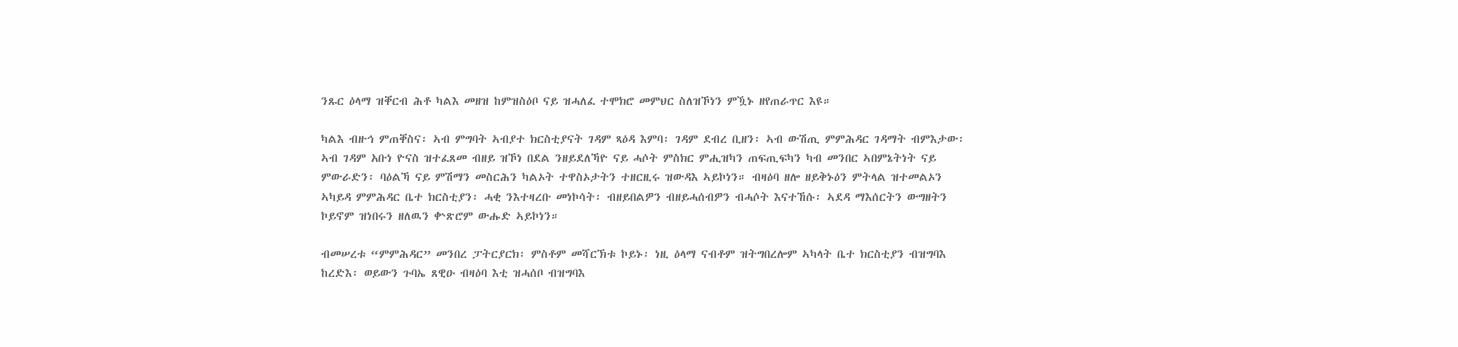ንጹር ዕላማ ዝቐርብ ሕቶ ካልእ መዘዝ ከምዝስዕቦ ናይ ዝሓለፈ ተሞክሮ መምህር ስለዝኾነን ምዃኑ ዘየጠራጥር እዩ።

ካልእ ብዙኅ ምጠቐስና፡ ኣብ ምግባት ኣብያተ ክርስቲያናት ገዳም ጻዕዳ እምባ፡ ገዳም ደብረ ቢዘን፡ ኣብ ውሽጢ ምምሕዳር ገዳማት ብምእታው፡ ኣብ ገዳም አቡነ ዮናስ ዝተፈጸመ ብዘይ ዝኾነ በደል ንዘይደለኻዮ ናይ ሓሶት ምስክር ምሒዝካን ጠፍጢፍካን ካብ መንበር ኣበምኔትነት ናይ ምውራድን፡ ባዕልኻ ናይ ምሽማን መስርሕን ካልኦት ተዋስኦታትን ተዘርዚሩ ዝውዳእ ኣይኮነን። ብዛዕባ ዘሎ ዘይቅኑዕን ምትላል ዝተመልኦን ኣካይዳ ምምሕዳር ቤተ ክርስቲያን፡ ሓቂ ንእተዛረቡ መነኮሳት፡ ብዘይበልዎን ብዘይሓሰብዎን ብሓሶት እናተኸሱ፡ ኣደዳ ማእሰርትን ውግዘትን ኮይኖም ዝነበሩን ዘለዉን ቍጽሮም ውሑድ ኣይኮነን።

ብመሠረቱ “ምምሕዳር” መንበረ ፓትርያርክ፡ ምስቶም መሻርኽቱ ኮይኑ፡ ነዚ ዕላማ ናብቶም ዝትግበረሎም ኣካላት ቤተ ክርስቲያን ብዝግባእ ከረድእ፡ ወይውን ጉባኤ ጸዊዑ ብዛዕባ እቲ ዝሓሰቦ ብዝግባእ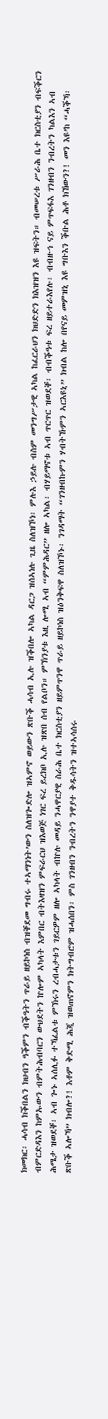ክመክር፡ ሓሳብ ክቕበልን ክህብን ዓቕምን ብቕዓትን ጥራይ ዘይኮነስ ብዝቐደመ ግብሩ ተኣማንነት’ውን ስለዝጐድሎ ዝኣምኖ ወይውን ጽቡቕ ሓሳብ ኢሉ ዝቕበሎ ኣካል ዳርጋ ዝሰኣነሉ ጊዜ ስለዝኾነ፡ ምሉእ ኃይሉ ብስም መንግሥታዊ ኣካል ከፈርራህን ክህድድን ክእዝዝን እዩ ዝፍትን። ብመሠረቱ ሥራሕ ቤተ ክርስቲያን ብፍቕርን ብምርድዳእን ከምኡውን ብምትሕብባርን ውህደትን ኵሎም ኣካላት እምበር ብትእዛዝን ምፍራርህ ዝእወጅ ነገር ፍረ ይረክቦ ኢሉ ዝጽበ ሰብ የልቦን። ምኽንያቱ እዚ ሎሚ ኣብ “ምምሕዳር” ዘሎ ኣካል፡ ብሃይማኖቱ ኣብ ጥርጥር ዝወደቐ፡ ብብቕዓቱ ፍረ ዘይተራእየሉ፡ ብብዙኅ ናይ ምጥፍፋእ ገንዘብን ንብረትን ካልእን ኣብ ሕሜታ ዝወደቐ፡ ኣብ ጐኑ ኣሰሊፉ ተኻፈልቱ ምኽሩን ረብሓታቱን ገይርዎም ዘሎ ኣካላት ብኵሉ መዳይ ንሓዋርያዊ ስራሕ ቤተ ክርስቲያን ዘይምጥንዋ ጥራይ ዘይኮነስ ዝዕንቅፍዋ ስለዝኾኑ፡ ንገዳማት “ገንዘብኩምን ሃብትኹምን ኣርእዩኒ” ክብል ከሎ በየናይ መምዝኒ እዩ ግቡእን ቕቡል ሕቶ ክኸውን?! መን እዩ’ከ “ሓቕኻ፡ ጽቡቕ ኣሎኻ” ክብሎ?! እቶም ቅድሚ ሕጂ ዝወጠኖምን ክትግብሮም ዝሓሰበን፡ ምስ ገንዘብን ንብረትን ንዋያተ ቅዱሳትን ዝተኣሳሰሩ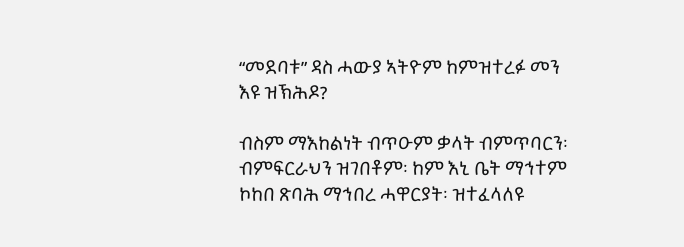“መደባቱ” ዳስ ሓውያ ኣትዮም ከምዝተረፉ መን እዩ ዝኽሕዶ?

ብስም ማእከልነት ብጥዑም ቃላት ብምጥባርን፡ ብምፍርራህን ዝገበቶም፡ ከም እኒ ቤት ማኅተም ኮከበ ጽባሕ ማኅበረ ሓዋርያት፡ ዝተፈላለዩ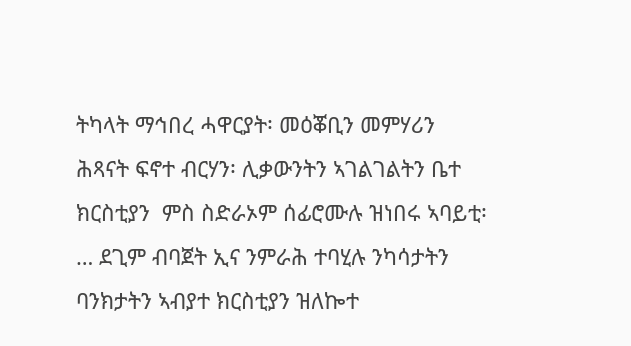ትካላት ማኅበረ ሓዋርያት፡ መዕቖቢን መምሃሪን ሕጻናት ፍኖተ ብርሃን፡ ሊቃውንትን ኣገልገልትን ቤተ ክርስቲያን  ምስ ስድራኦም ሰፊሮሙሉ ዝነበሩ ኣባይቲ፡ … ደጊም ብባጀት ኢና ንምራሕ ተባሂሉ ንካሳታትን ባንክታትን ኣብያተ ክርስቲያን ዝለኰተ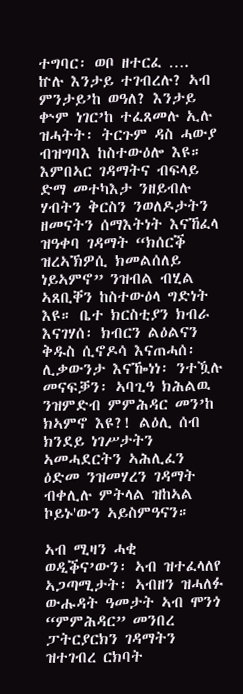ተግባር፡ ወቦ ዘተርፈ …. ኵሉ እንታይ ተገብረሉ? ኣብ ምንታይ’ከ ወዓለ? እንታይ ቍም ነገር’ከ ተፈጸመሉ ኢሉ ዝሓትት፡ ትርጉም ዳስ ሓውያ ብዝግባእ ከስተውዕሎ እዩ። እምበኣር ገዳማትና ብፍላይ ድማ መተካእታ ንዘይብሉ ሃብትን ቅርስን ንወለዶታትን ዘመናትን ሰማእትነት እናኸፈላ ዝዓቀባ ገዳማት “ክሰርቕ ዝረኣኽዎሲ ክመልሰለይ ነይኣምኖ” ንዝብል ብሂል ኣጸቢቐን ከስተውዕላ ግድነት እዩ። ቤተ ክርስቲያን ክብራ እናገሃሰ፡ ክብርን ልዕልናን ቅዱስ ሲኖዶሳ እናጠሓሰ፡ ሊቃውንታ እናዀነነ፡ ንተዃሉ መናፍቓን፡ ኣባጊዓ ክሕልዉ ንዝምድብ ምምሕዳር መን’ከ ክኣምኖ እዩ?! ልዕሊ ሰብ ክንደይ ነገሥታትን ኣመሓደርትን ኣሕሊፈን ዕድመ ንዝመሃረን ገዳማት ብቀሊሉ ምትላል ዝከኣል ኮይኑ'ውን ኣይስምዓናን።

ኣብ ሚዛን ሓቂ ወዲቕና’ውን፡ ኣብ ዝተፈላለየ ኣጋጣሚታት፡ ኣብዘን ዝሓለፉ ውሑዳት ዓመታት ኣብ ሞንጎ “ምምሕዳር” መንበረ ፓትርያርክን ገዳማትን ዝተገብረ ርክባት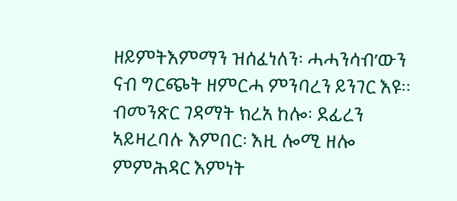ዘይምትእምማን ዝሰፈነለን፡ ሓሓንሳብ’ውን ናብ ግርጭት ዘምርሓ ምንባረን ይንገር እዩ። ብመንጽር ገዳማት ክረአ ከሎ፡ ደፊረን ኣይዛረባሉ እምበር፡ እዚ ሎሚ ዘሎ ምምሕዳር እምነት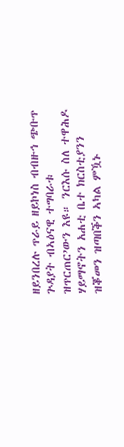ዘይንበረሉ ጥራይ ዘይኮነስ ብብዙኅ ጭቡጥ ጕዳያት ብኣዕናዊ ተግባራቱ ዝጥርጠር’ውን እዩ። ንርእሱ ስለ ተዋሕዶ ሃይማኖትን አሐቲ ቤተ ክርስቲያንን ዝቖመን ዝጣበቕን ኣካል ምዃኑ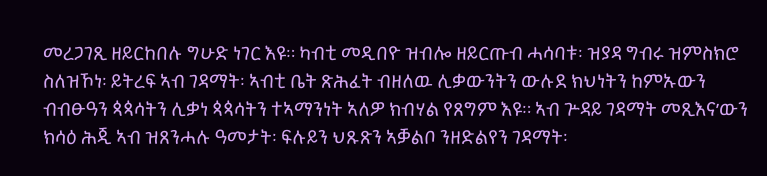መረጋገጺ ዘይርከበሉ ግሁድ ነገር እዩ። ካብቲ መዲበዮ ዝብሎ ዘይርጡብ ሓሳባቱ፡ ዝያዳ ግብሩ ዝምስክሮ ስለዝኾነ፡ ይትረፍ ኣብ ገዳማት፡ ኣብቲ ቤት ጽሕፈት ብዘለዉ ሊቃውንትን ውሉደ ክህነትን ከምኡውን ብብፁዓን ጳጳሳትን ሊቃነ ጳጳሳትን ተኣማንነት ኣለዎ ክብሃል የጸግም እዩ። ኣብ ጕዳይ ገዳማት መጺእና’ውን ክሳዕ ሕጂ ኣብ ዝጸንሓሉ ዓመታት፡ ፍሉይን ህጹጽን ኣቓልቦ ንዘድልየን ገዳማት፡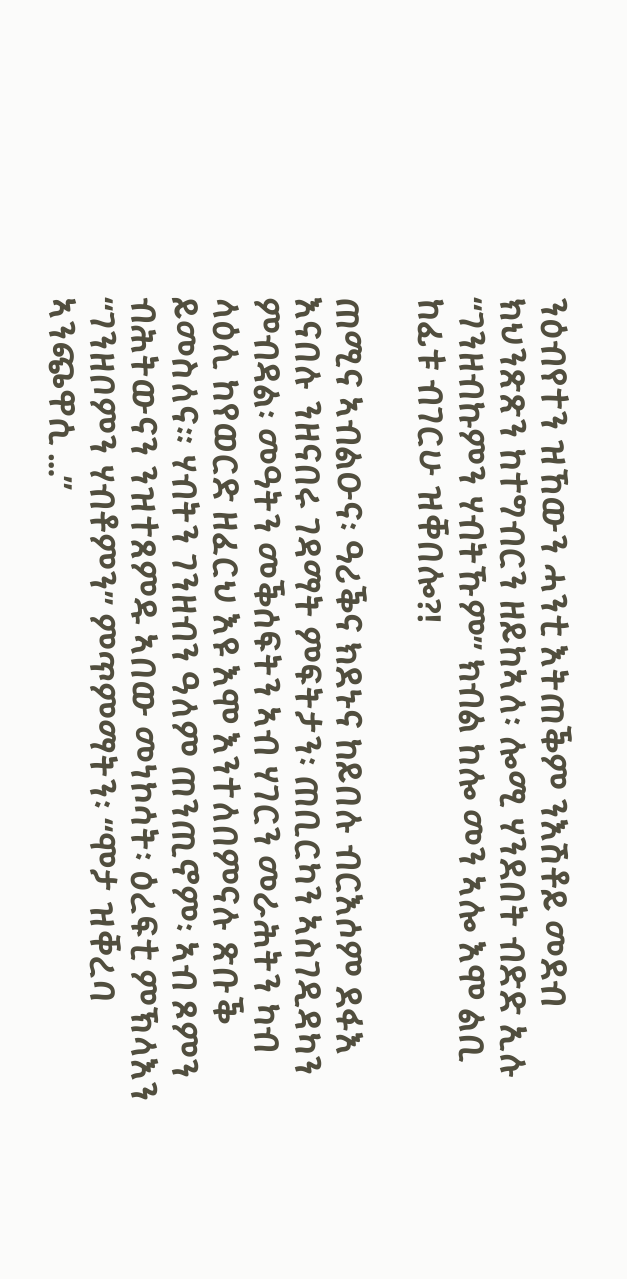ንዕብየተን ዝኸውን ሓንቲ እትጠቕም ንእሽቶይ መደብ ክህንጽጽን ከተግብርን ዘይከኣለ፡ ሎሚ ሃንደበት ብድድ ኢሉ “ገንዘብኩምን ሃብትኹም” ክብል ከሎ መን ኣሎ እሞ ልቢ ከፊቱ ብገርሁ ዝቐበሎ?!

ጠሚና ኣብልዑና፡ ዓሪቕና ክደኑና ከይበሉ ብርእሶም ደፋእ እናበሉ ንዘናበሩ ገዳማት ምፍትታን፡ ጠቢርካን ኣስገዲዳካን ምብዳል፡ መዓትን መቕሰፍትን ኣብ ሃገርን መራሕትን ካብ ላዕሊ ከየወርድ ዘፈርህ እዩ እሞ እንተለበምናሉ ጽቡቕ ይመስለና። ሃብትን ገንዘብን ዓለም ጠንጢኖም፡ ኣብ ጾምን ብሕትውናን ንዝተጸምዱ ኣበው መነኮሳት፡ ዕረፍቲ ምኽላእን “ገንዘቦምን ሃብቶምን” ምጥምማትን፡ “ሞታ ዝቐረባ ኣንጭዋሲ …”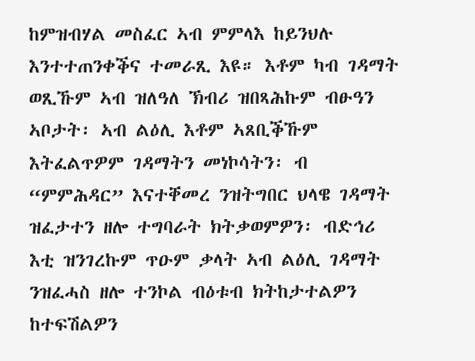ከምዝብሃል መስፈር ኣብ ምምላእ ከይንህሉ እንተተጠንቀቕና ተመራጺ እዩ። እቶም ካብ ገዳማት ወጺኹም ኣብ ዝለዓለ ኽብሪ ዝበጻሕኩም ብፁዓን ኣቦታት፡ ኣብ ልዕሊ እቶም ኣጸቢቕኹም እትፈልጥዎም ገዳማትን መነኮሳትን፡ ብ “ምምሕዳር” እናተቐመረ ንዝትግበር ህላዌ ገዳማት ዝፈታተን ዘሎ ተግባራት ክትቃወምዎን፡ ብድኅሪ እቲ ዝንገረኩም ጥዑም ቃላት ኣብ ልዕሊ ገዳማት ንዝፈሓስ ዘሎ ተንኮል ብዕቱብ ክትከታተልዎን ከተፍሽልዎን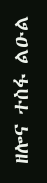ዘሎና ተስፋ ልዑል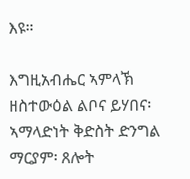እዩ።

እግዚአብሔር ኣምላኽ ዘስተውዕል ልቦና ይሃበና፡ ኣማላድነት ቅድስት ድንግል ማርያም፡ ጸሎት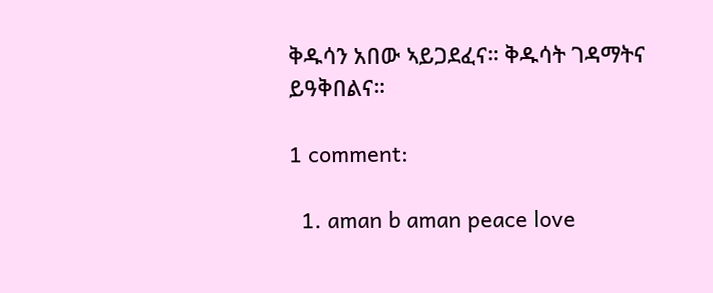ቅዱሳን አበው ኣይጋደፈና። ቅዱሳት ገዳማትና ይዓቅበልና።

1 comment:

  1. aman b aman peace love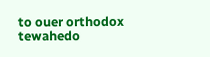to ouer orthodox tewahedo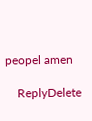peopel amen

    ReplyDelete